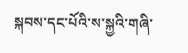སྐབས་དང་པོའི་ས་སྐྱའི་གཞི་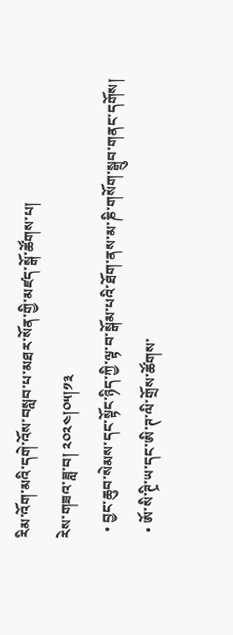རིམ་འོག་མའི་དགེ་འོས་བསླབ་པ་མཐར་སོན་གྱི་མཛད་སྒོ་ཚོགས་པ།
རེས་གཟའ་ཟླ་བ། ༢༠༢༤།༠༥།༡༣
  • བྱང་ཆུབ་སེམས་དང་སྟོང་ཉིད་ཀྱི་ལྟ་བ་སྒོམ་པའི་ཐོག་ནས་མ་ཎི་གསོག་སྒྲུབ་གནང་དགོས།
  • ཨོ་སི་ཊྲི་ཡ་དང་ཨི་ཊ་ལི་གྲོས་ཚོགས་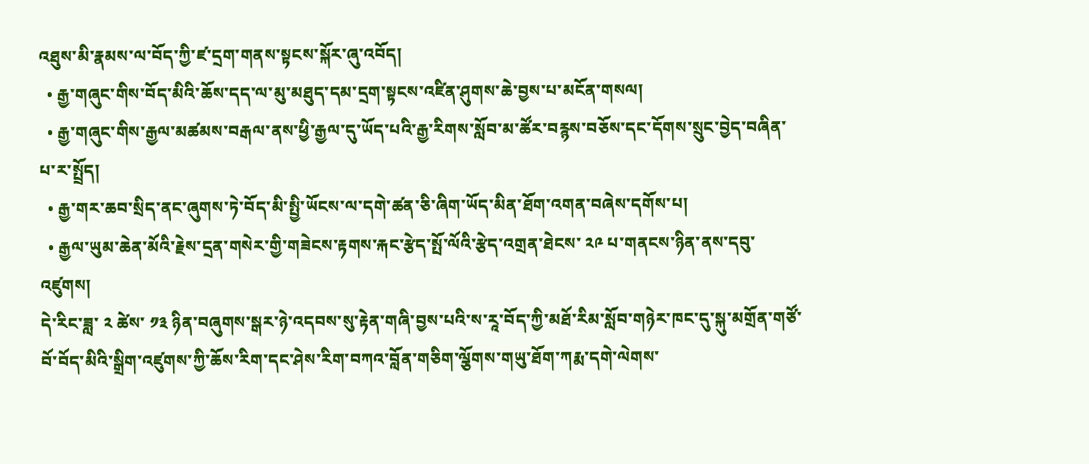འཐུས་མི་རྣམས་ལ་བོད་ཀྱི་ཛ་དྲག་གནས་སྟངས་སྐོར་ཞུ་འབོད།
  • རྒྱ་གཞུང་གིས་བོད་མིའི་ཆོས་དད་ལ་མུ་མཐུད་དམ་དྲག་སྟངས་འཛིན་ཤུགས་ཆེ་བྱས་པ་མངོན་གསལ།
  • རྒྱ་གཞུང་གིས་རྒྱལ་མཚམས་བརྒལ་ནས་ཕྱི་རྒྱལ་དུ་ཡོད་པའི་རྒྱ་རིགས་སློབ་མ་ཚོར་བརྙས་བཅོས་དང་དོགས་སྲུང་བྱེད་བཞིན་པ་ར་སྤྲོད།
  • རྒྱ་གར་ཆབ་སྲིད་ནང་ཞུགས་ཏེ་བོད་མི་སྤྱི་ཡོངས་ལ་དགེ་ཚན་ཅི་ཞིག་ཡོད་མིན་ཐོག་འགན་བཞེས་དགོས་པ།
  • རྒྱལ་ཡུམ་ཆེན་མོའི་རྗེས་དྲན་གསེར་གྱི་གཟེངས་རྟགས་རྐང་རྩེད་སྤོ་ལོའི་རྩེད་འགྲན་ཐེངས་ ༢༩ པ་གནངས་ཉིན་ནས་དབུ་འཛུགས།
དེ་རིང་ཟླ་ ༢ ཚེས་ ༡༣ ཉིན་བཞུགས་སྒར་ཉེ་འདབས་སུ་རྟེན་གཞི་བྱས་པའི་ས་རཱ་བོད་ཀྱི་མཐོ་རིམ་སློབ་གཉེར་ཁང་དུ་སྐུ་མགྲོན་གཙོ་བོ་བོད་མིའི་སྒྲིག་འཛུགས་ཀྱི་ཆོས་རིག་དང་ཤེས་རིག་བཀའ་བློན་གཅིག་ལྕོགས་གཡུ་ཐོག་ཀརྨ་དགེ་ལེགས་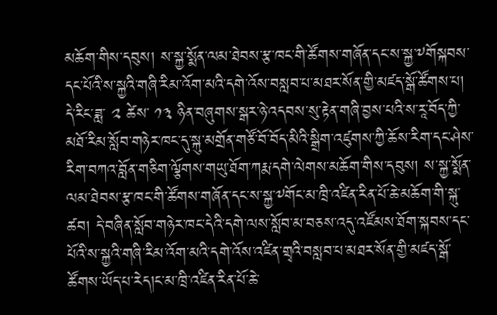མཆོག་གིས་དབུས། ས་སྐྱ་སྨོན་ལམ་ཐེབས་རྩ་ཁང་གི་ཚོགས་གཞོན་དང་ས་སྐྱ་༸གོསྐབས་དང་པོའི་ས་སྐྱའི་གཞི་རིམ་འོག་མའི་དགེ་འོས་བསླབ་པ་མཐར་སོན་གྱི་མཛད་སྒོ་ཚོགས་པ། དེ་རིང་ཟླ་ ༢ ཚེས་ ༡༣ ཉིན་བཞུགས་སྒར་ཉེ་འདབས་སུ་རྟེན་གཞི་བྱས་པའི་ས་རཱ་བོད་ཀྱི་མཐོ་རིམ་སློབ་གཉེར་ཁང་དུ་སྐུ་མགྲོན་གཙོ་བོ་བོད་མིའི་སྒྲིག་འཛུགས་ཀྱི་ཆོས་རིག་དང་ཤེས་རིག་བཀའ་བློན་གཅིག་ལྕོགས་གཡུ་ཐོག་ཀརྨ་དགེ་ལེགས་མཆོག་གིས་དབུས། ས་སྐྱ་སྨོན་ལམ་ཐེབས་རྩ་ཁང་གི་ཚོགས་གཞོན་དང་ས་སྐྱ་༸གོང་མ་ཁྲི་འཛིན་རིན་པོ་ཆེ་མཆོག་གི་སྐུ་ཚབ། དེ་བཞིན་སློབ་གཉེར་ཁང་དེའི་དགེ་ལས་སློབ་མ་བཅས་འདུ་འཛོམས་ཐོག་སྐབས་དང་པོའི་ས་སྐྱའི་གཞི་རིམ་འོག་མའི་དགེ་འོས་འཛིན་གྲྭའི་བསླབ་པ་མཐར་སོན་གྱི་མཛད་སྒོ་ཚོགས་ཡོད་པ་རེད།ང་མ་ཁྲི་འཛིན་རིན་པོ་ཆེ་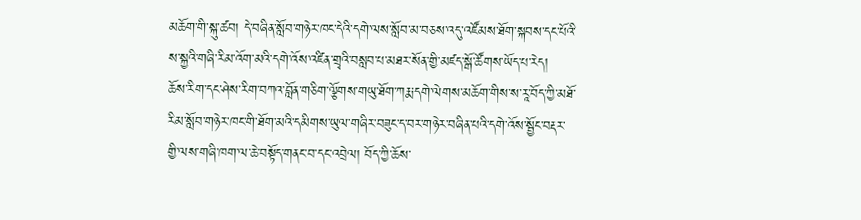མཆོག་གི་སྐུ་ཚབ། དེ་བཞིན་སློབ་གཉེར་ཁང་དེའི་དགེ་ལས་སློབ་མ་བཅས་འདུ་འཛོམས་ཐོག་སྐབས་དང་པོའི་ས་སྐྱའི་གཞི་རིམ་འོག་མའི་དགེ་འོས་འཛིན་གྲྭའི་བསླབ་པ་མཐར་སོན་གྱི་མཛད་སྒོ་ཚོགས་ཡོད་པ་རེད།
ཆོས་རིག་དང་ཤེས་རིག་བཀའ་བློན་གཅིག་ལྕོགས་གཡུ་ཐོག་ཀརྨ་དགེ་ལེགས་མཆོག་གིས་ས་རཱ་བོད་ཀྱི་མཐོ་རིམ་སློབ་གཉེར་ཁང་གི་ཐོག་མའི་དམིགས་ཡུལ་གཞིར་བཟུང་ད་བར་གཉེར་བཞིན་པའི་དགེ་འོས་སྦྱོང་བརྡར་གྱི་ལས་གཞི་ཁག་ལ་ཆེ་བསྟོད་གནང་བ་དང་འབྲེལ། བོད་ཀྱི་ཆོས་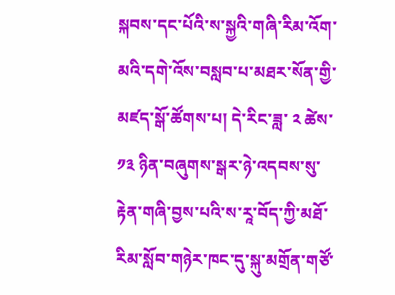སྐབས་དང་པོའི་ས་སྐྱའི་གཞི་རིམ་འོག་མའི་དགེ་འོས་བསླབ་པ་མཐར་སོན་གྱི་མཛད་སྒོ་ཚོགས་པ། དེ་རིང་ཟླ་ ༢ ཚེས་ ༡༣ ཉིན་བཞུགས་སྒར་ཉེ་འདབས་སུ་རྟེན་གཞི་བྱས་པའི་ས་རཱ་བོད་ཀྱི་མཐོ་རིམ་སློབ་གཉེར་ཁང་དུ་སྐུ་མགྲོན་གཙོ་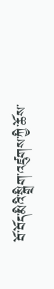བོ་བོད་མིའི་སྒྲིག་འཛུགས་ཀྱི་ཆོས་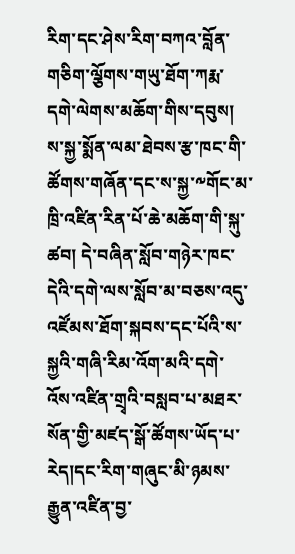རིག་དང་ཤེས་རིག་བཀའ་བློན་གཅིག་ལྕོགས་གཡུ་ཐོག་ཀརྨ་དགེ་ལེགས་མཆོག་གིས་དབུས། ས་སྐྱ་སྨོན་ལམ་ཐེབས་རྩ་ཁང་གི་ཚོགས་གཞོན་དང་ས་སྐྱ་༸གོང་མ་ཁྲི་འཛིན་རིན་པོ་ཆེ་མཆོག་གི་སྐུ་ཚབ། དེ་བཞིན་སློབ་གཉེར་ཁང་དེའི་དགེ་ལས་སློབ་མ་བཅས་འདུ་འཛོམས་ཐོག་སྐབས་དང་པོའི་ས་སྐྱའི་གཞི་རིམ་འོག་མའི་དགེ་འོས་འཛིན་གྲྭའི་བསླབ་པ་མཐར་སོན་གྱི་མཛད་སྒོ་ཚོགས་ཡོད་པ་རེད།དང་རིག་གཞུང་མི་ཉམས་རྒྱུན་འཛིན་བྱ་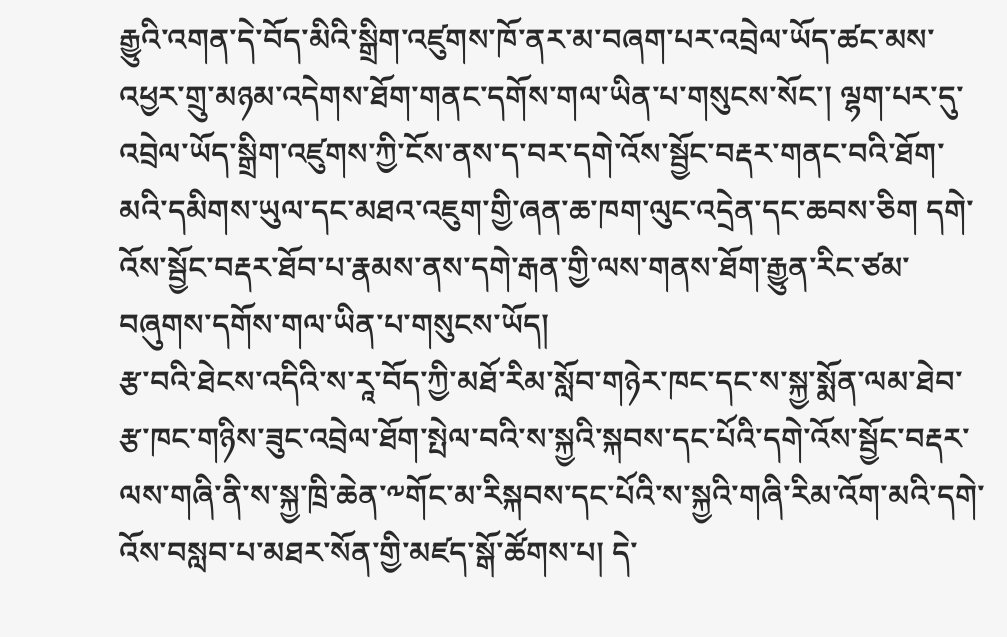རྒྱུའི་འགན་དེ་བོད་མིའི་སྒྲིག་འཛུགས་ཁོ་ནར་མ་བཞག་པར་འབྲེལ་ཡོད་ཚང་མས་འཕྱར་གྲུ་མཉམ་འདེགས་ཐོག་གནང་དགོས་གལ་ཡིན་པ་གསུངས་སོང་། ལྷག་པར་དུ་འབྲེལ་ཡོད་སྒྲིག་འཛུགས་ཀྱི་ངོས་ནས་ད་བར་དགེ་འོས་སྦྱོང་བརྡར་གནང་བའི་ཐོག་མའི་དམིགས་ཡུལ་དང་མཐའ་འཇུག་གྱི་ཞན་ཆ་ཁག་ལུང་འདྲེན་དང་ཆབས་ཅིག དགེ་འོས་སྦྱོང་བརྡར་ཐོབ་པ་རྣམས་ནས་དགེ་རྒན་གྱི་ལས་གནས་ཐོག་རྒྱུན་རིང་ཙམ་བཞུགས་དགོས་གལ་ཡིན་པ་གསུངས་ཡོད།
རྩ་བའི་ཐེངས་འདིའི་ས་རཱ་བོད་ཀྱི་མཐོ་རིམ་སློབ་གཉེར་ཁང་དང་ས་སྐྱ་སྨོན་ལམ་ཐེབ་རྩ་ཁང་གཉིས་ཟུང་འབྲེལ་ཐོག་སྤེལ་བའི་ས་སྐྱའི་སྐབས་དང་པོའི་དགེ་འོས་སྦྱོང་བརྡར་ལས་གཞི་ནི་ས་སྐྱ་ཁྲི་ཆེན་༸གོང་མ་རིསྐབས་དང་པོའི་ས་སྐྱའི་གཞི་རིམ་འོག་མའི་དགེ་འོས་བསླབ་པ་མཐར་སོན་གྱི་མཛད་སྒོ་ཚོགས་པ། དེ་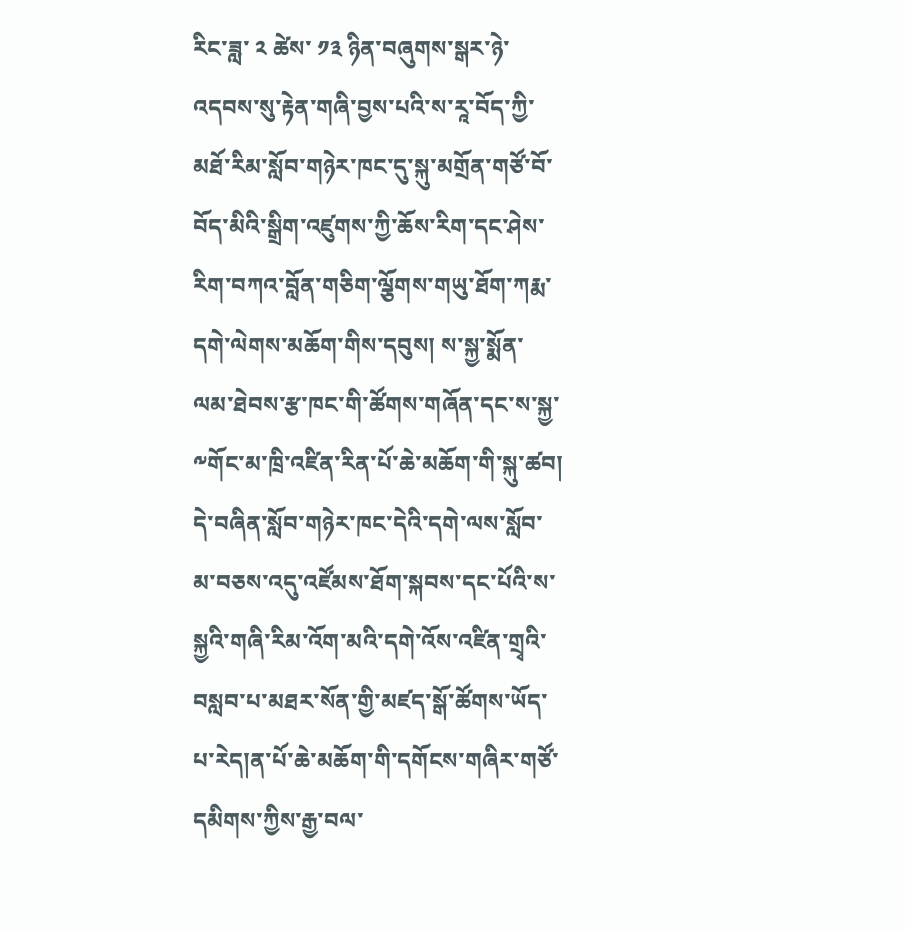རིང་ཟླ་ ༢ ཚེས་ ༡༣ ཉིན་བཞུགས་སྒར་ཉེ་འདབས་སུ་རྟེན་གཞི་བྱས་པའི་ས་རཱ་བོད་ཀྱི་མཐོ་རིམ་སློབ་གཉེར་ཁང་དུ་སྐུ་མགྲོན་གཙོ་བོ་བོད་མིའི་སྒྲིག་འཛུགས་ཀྱི་ཆོས་རིག་དང་ཤེས་རིག་བཀའ་བློན་གཅིག་ལྕོགས་གཡུ་ཐོག་ཀརྨ་དགེ་ལེགས་མཆོག་གིས་དབུས། ས་སྐྱ་སྨོན་ལམ་ཐེབས་རྩ་ཁང་གི་ཚོགས་གཞོན་དང་ས་སྐྱ་༸གོང་མ་ཁྲི་འཛིན་རིན་པོ་ཆེ་མཆོག་གི་སྐུ་ཚབ། དེ་བཞིན་སློབ་གཉེར་ཁང་དེའི་དགེ་ལས་སློབ་མ་བཅས་འདུ་འཛོམས་ཐོག་སྐབས་དང་པོའི་ས་སྐྱའི་གཞི་རིམ་འོག་མའི་དགེ་འོས་འཛིན་གྲྭའི་བསླབ་པ་མཐར་སོན་གྱི་མཛད་སྒོ་ཚོགས་ཡོད་པ་རེད།ན་པོ་ཆེ་མཆོག་གི་དགོངས་གཞིར་གཙོ་དམིགས་ཀྱིས་རྒྱ་བལ་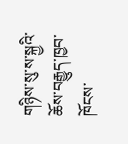གཉིས་སུ་ས་སྐྱའི་ཆོས་བརྒྱུད་ཁྱབ་ཁོངས་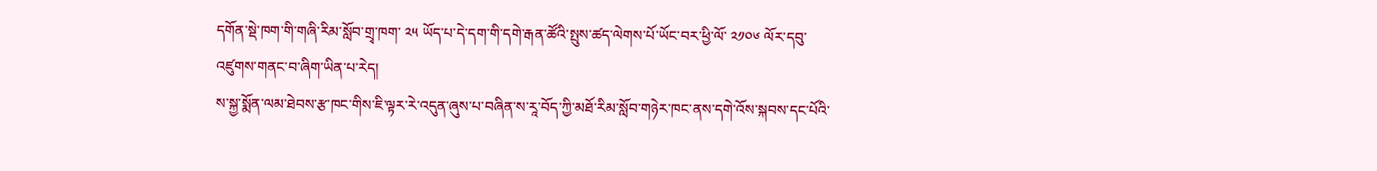དགོན་སྡེ་ཁག་གི་གཞི་རིམ་སློབ་གྲྭ་ཁག་ ༢༥ ཡོད་པ་དེ་དག་གི་དགེ་རྒན་ཚོའི་སྤུས་ཚད་ལེགས་པོ་ཡོང་བར་ཕྱི་ལོ་ ༢༡༠༦ ལོར་དབུ་འཛུགས་གནང་བ་ཞིག་ཡིན་པ་རེད།
ས་སྐྱ་སྨོན་ལམ་ཐེབས་རྩ་ཁང་གིས་ཇི་ལྟར་རེ་འདུན་ཞུས་པ་བཞིན་ས་རཱ་བོད་ཀྱི་མཐོ་རིམ་སློབ་གཉེར་ཁང་ནས་དགེ་འོས་སྐབས་དང་པོའི་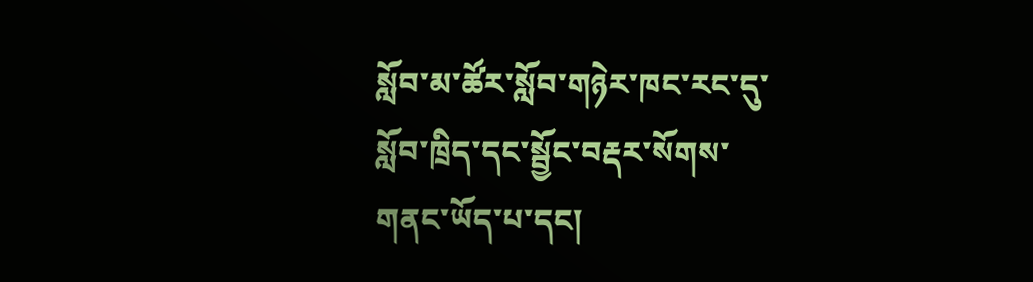སློབ་མ་ཚོར་སློབ་གཉེར་ཁང་རང་དུ་སློབ་ཁྲིད་དང་སྦྱོང་བརྡར་སོགས་གནང་ཡོད་པ་དང།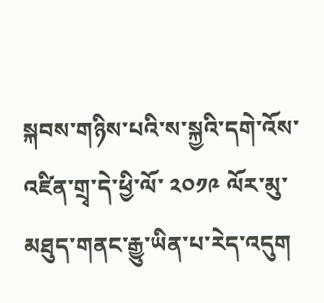སྐབས་གཉིས་པའི་ས་སྐྱའི་དགེ་འོས་འཛིན་གྲྭ་དེ་ཕྱི་ལོ་ ༢༠༡༩ ལོར་མུ་མཐུད་གནང་རྒྱུ་ཡིན་པ་རེད་འདུག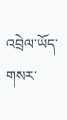འབྲེལ་ཡོད་གསར་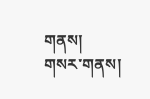གནས།
གསར་གནས།